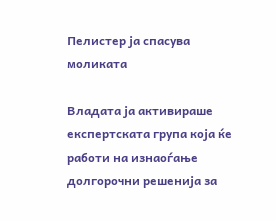Пелистер ја спасува моликата

Владата ја активираше експертската група која ќе работи на изнаоѓање долгорочни решенија за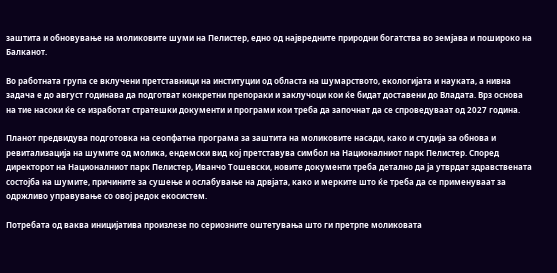заштита и обновување на моликовите шуми на Пелистер, едно од највредните природни богатства во земјава и пошироко на Балканот.

Во работната група се вклучени претставници на институции од областа на шумарството, екологијата и науката, а нивна задача е до август годинава да подготват конкретни препораки и заклучоци кои ќе бидат доставени до Владата. Врз основа на тие насоки ќе се изработат стратешки документи и програми кои треба да започнат да се спроведуваат од 2027 година.

Планот предвидува подготовка на сеопфатна програма за заштита на моликовите насади, како и студија за обнова и ревитализација на шумите од молика, ендемски вид кој претставува симбол на Националниот парк Пелистер. Според директорот на Националниот парк Пелистер, Иванчо Тошевски, новите документи треба детално да ја утврдат здравствената состојба на шумите, причините за сушење и ослабување на дрвјата, како и мерките што ќе треба да се применуваат за одржливо управување со овој редок екосистем.

Потребата од ваква иницијатива произлезе по сериозните оштетувања што ги претрпе моликовата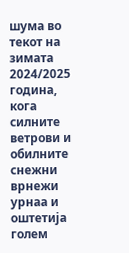шума во текот на зимата 2024/2025 година, кога силните ветрови и обилните снежни врнежи урнаа и оштетија голем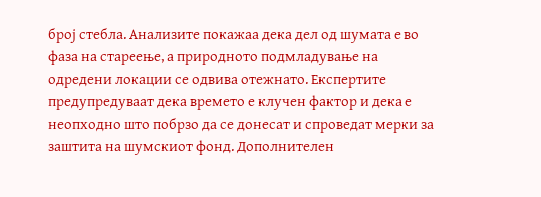број стебла. Анализите покажаа дека дел од шумата е во фаза на стареење, а природното подмладување на одредени локации се одвива отежнато. Експертите предупредуваат дека времето е клучен фактор и дека е неопходно што побрзо да се донесат и спроведат мерки за заштита на шумскиот фонд. Дополнителен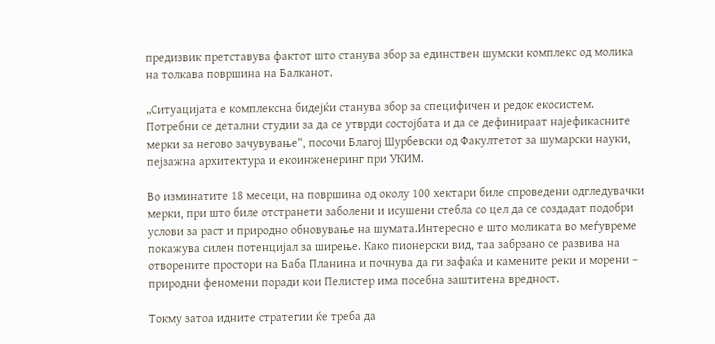предизвик претставува фактот што станува збор за единствен шумски комплекс од молика на толкава површина на Балканот.

„Ситуацијата е комплексна бидејќи станува збор за специфичен и редок екосистем. Потребни се детални студии за да се утврди состојбата и да се дефинираат најефикасните мерки за негово зачувување“, посочи Благој Шурбевски од Факултетот за шумарски науки, пејзажна архитектура и екоинженеринг при УКИМ.

Во изминатите 18 месеци, на површина од околу 100 хектари биле спроведени одгледувачки мерки, при што биле отстранети заболени и исушени стебла со цел да се создадат подобри услови за раст и природно обновување на шумата.Интересно е што моликата во меѓувреме покажува силен потенцијал за ширење. Како пионерски вид, таа забрзано се развива на отворените простори на Баба Планина и почнува да ги зафаќа и камените реки и морени – природни феномени поради кои Пелистер има посебна заштитена вредност.

Токму затоа идните стратегии ќе треба да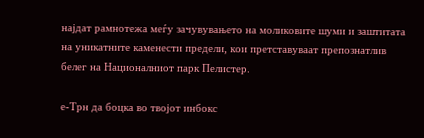најдат рамнотежа меѓу зачувувањето на моликовите шуми и заштитата на уникатните каменести предели, кои претставуваат препознатлив белег на Националниот парк Пелистер.

е-Трн да боцка во твојот инбокс